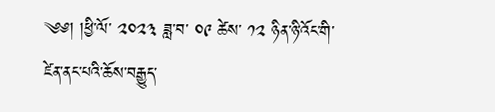༄༅། །ཕྱི་ལོ་ ༢༠༢༣ ཟླ་བ་ ༠༩ ཚེས་ ༡༢ ཉིན་ཉི་འོང་གི་ཛེན་ནང་པའི་ཆོས་བརྒྱུད་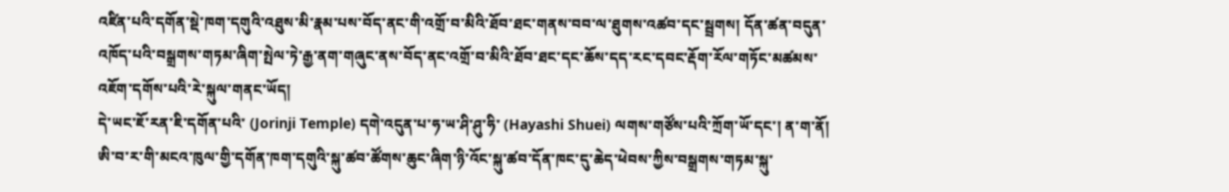འཛིན་པའི་དགོན་སྡེ་ཁག་དགུའི་འཐུས་མི་རྣམ་པས་བོད་ནང་གི་འགྲོ་བ་མིའི་ཐོབ་ཐང་གནས་བབ་ལ་ཐུགས་འཚབ་དང་སྦྲགས། དོན་ཚན་བདུན་འཁོད་པའི་བསྒྲགས་གཏམ་ཞིག་སྤེལ་ཏེ་རྒྱ་ནག་གཞུང་ནས་བོད་ནང་འགྲོ་བ་མིའི་ཐོབ་ཐང་དང་ཆོས་དད་རང་དབང་རྡོག་རོལ་གཏོང་མཚམས་འཇོག་དགོས་པའི་རེ་སྐུལ་གནང་ཡོད།
དེ་ཡང་ཇོ་རན་ཇི་དགོན་པའི་ (Jorinji Temple) དགེ་འདུན་པ་ཧ་ཡ་ཤི་ཤུ་ཧི་ (Hayashi Shuei) ལགས་གཙོས་པའི་ཀྲོག་ཡོ་དང་། ན་ག་ནོ། ཨི་བ་ར་གི་མངའ་ཁུལ་གྱི་དགོན་ཁག་དགུའི་སྐུ་ཚབ་ཚོགས་ཆུང་ཞིག་ཉི་འོང་སྐུ་ཚབ་དོན་ཁང་དུ་ཆེད་ཕེབས་ཀྱིས་བསྒྲགས་གཏམ་སྐུ་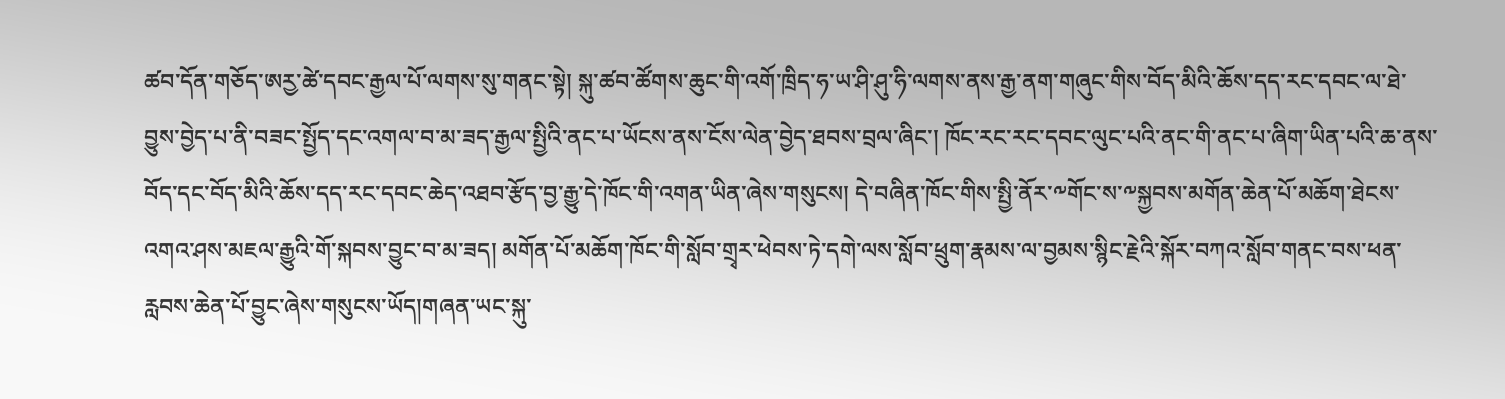ཚབ་དོན་གཅོད་ཨརྱ་ཚེ་དབང་རྒྱལ་པོ་ལགས་སུ་གནང་སྟེ། སྐུ་ཚབ་ཚོགས་ཆུང་གི་འགོ་ཁྲིད་ཧ་ཡ་ཤི་ཤུ་ཧི་ལགས་ནས་རྒྱ་ནག་གཞུང་གིས་བོད་མིའི་ཆོས་དད་རང་དབང་ལ་ཐེ་བྱུས་བྱེད་པ་ནི་བཟང་སྤྱོད་དང་འགལ་བ་མ་ཟད་རྒྱལ་སྤྱིའི་ནང་པ་ཡོངས་ནས་ངོས་ལེན་བྱེད་ཐབས་བྲལ་ཞིང་། ཁོང་རང་རང་དབང་ལུང་པའི་ནང་གི་ནང་པ་ཞིག་ཡིན་པའི་ཆ་ནས་བོད་དང་བོད་མིའི་ཆོས་དད་རང་དབང་ཆེད་འཐབ་རྩོད་བྱ་རྒྱུ་དེ་ཁོང་གི་འགན་ཡིན་ཞེས་གསུངས། དེ་བཞིན་ཁོང་གིས་སྤྱི་ནོར་༸གོང་ས་༸སྐྱབས་མགོན་ཆེན་པོ་མཆོག་ཐེངས་འགའ་ཤས་མཇལ་རྒྱུའི་གོ་སྐབས་བྱུང་བ་མ་ཟད། མགོན་པོ་མཆོག་ཁོང་གི་སློབ་གྲྭར་ཕེབས་ཏེ་དགེ་ལས་སློབ་ཕྲུག་རྣམས་ལ་བྱམས་སྙིང་རྗེའི་སྐོར་བཀའ་སློབ་གནང་བས་ཕན་རླབས་ཆེན་པོ་བྱུང་ཞེས་གསུངས་ཡོད།གཞན་ཡང་སྐུ་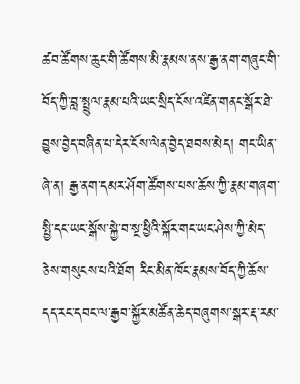ཚབ་ཚོགས་ཆུང་གི་ཚོགས་མི་རྣམས་ནས་རྒྱ་ནག་གཞུང་གི་བོད་ཀྱི་བླ་སྤྲུལ་རྣམ་པའི་ཡང་སྲིད་ངོས་འཛིན་གནང་སྒོར་ཐེ་བྱུས་བྱེད་བཞིན་པ་དེར་ངོས་ལེན་བྱེད་ཐབས་མེད། གང་ཡིན་ཞེ་ན། རྒྱ་ནག་དམར་ཤོག་ཚོགས་པས་ཆོས་ཀྱི་རྣམ་གཞག་སྤྱི་དང་ཡང་སྒོས་སྐྱེ་བ་སྔ་ཕྱིའི་སྐོར་གང་ཡང་ཤེས་ཀྱི་མེད་ཅེས་གསུངས་པའི་ཐོག རིང་མིན་ཁོང་རྣམས་བོད་ཀྱི་ཆོས་དད་རང་དབང་ལ་རྒྱབ་སྐྱོར་མཚོན་ཆེད་བཞུགས་སྒར་རྡ་རམ་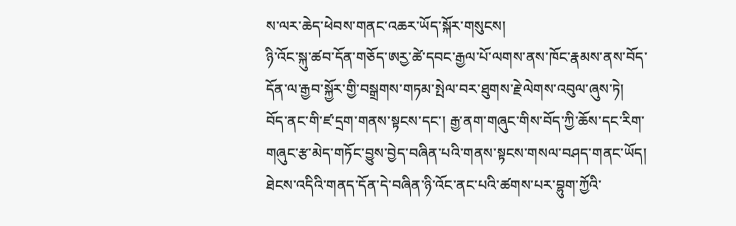ས་ལར་ཆེད་ཕེབས་གནང་འཆར་ཡོད་སྐོར་གསུངས།
ཉི་འོང་སྐུ་ཚབ་དོན་གཅོད་ཨརྱ་ཚེ་དབང་རྒྱལ་པོ་ལགས་ནས་ཁོང་རྣམས་ནས་བོད་དོན་ལ་རྒྱབ་སྐྱོར་གྱི་བསྒྲགས་གཏམ་སྤེལ་བར་ཐུགས་རྗེ་ལེགས་འབུལ་ཞུས་ཏེ། བོད་ནང་གི་ཛ་དྲག་གནས་སྟངས་དང་། རྒྱ་ནག་གཞུང་གིས་བོད་ཀྱི་ཆོས་དང་རིག་གཞུང་རྩ་མེད་གཏོང་བྱུས་བྱེད་བཞིན་པའི་གནས་སྟངས་གསལ་བཤད་གནང་ཡོད། ཐེངས་འདིའི་གནད་དོན་དེ་བཞིན་ཉི་འོང་ནང་པའི་ཚགས་པར་བྷུག་ཀྱོའི་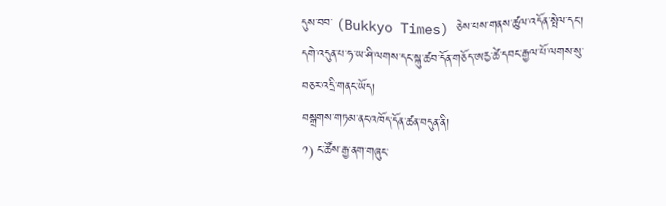དུས་བབ་ (Bukkyo Times) ཅེས་པས་གནས་ཚུལ་འདོན་སྤེལ་དང་། དགེ་འདུན་པ་ཧ་ཡ་ཤི་ལགས་དང་སྐུ་ཚབ་དོན་གཅོད་ཨརྱ་ཚེ་དབང་རྒྱལ་པོ་ལགས་སུ་བཅར་འདྲི་གནང་ཡོད།
བསྒྲགས་གཏམ་ནང་འཁོད་དོན་ཚན་བདུན་ནི།
༡) ང་ཚོས་རྒྱ་ནག་གཞུང་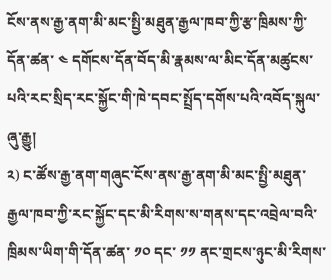ངོས་ནས་རྒྱ་ནག་མི་མང་སྤྱི་མཐུན་རྒྱལ་ཁབ་ཀྱི་རྩ་ཁྲིམས་ཀྱི་དོན་ཚན་ ༤ དགོངས་དོན་བོད་མི་རྣམས་ལ་མིང་དོན་མཚུངས་པའི་རང་སྲིད་རང་སྐྱོང་གི་ཁེ་དབང་སྤྲོད་དགོས་པའི་འབོད་སྐུལ་ཞུ་རྒྱུ།
༢) ང་ཚོས་རྒྱ་ནག་གཞུང་ངོས་ནས་རྒྱ་ནག་མི་མང་སྤྱི་མཐུན་རྒྱལ་ཁབ་ཀྱི་རང་སྐྱོང་དང་མི་རིགས་ས་གནས་དང་འབྲེལ་བའི་ཁྲིམས་ཡིག་གི་དོན་ཚན་ ༡༠ དང་ ༡༡ ནང་གྲངས་ཉུང་མི་རིགས་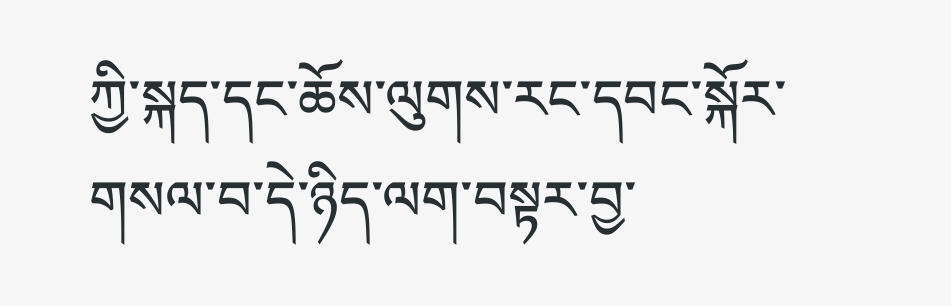ཀྱི་སྐད་དང་ཆོས་ལུགས་རང་དབང་སྐོར་གསལ་བ་དེ་ཉིད་ལག་བསྟར་བྱ་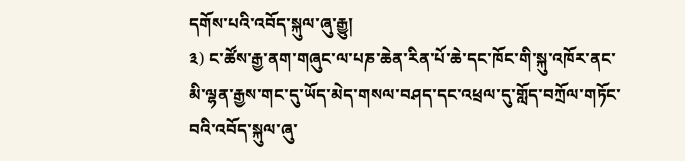དགོས་པའི་འབོད་སྐུལ་ཞུ་རྒྱུ།
༣) ང་ཚོས་རྒྱ་ནག་གཞུང་ལ་པཎ་ཆེན་རིན་པོ་ཆེ་དང་ཁོང་གི་སྐུ་འཁོར་ནང་མི་ལྷན་རྒྱས་གང་དུ་ཡོད་མེད་གསལ་བཤད་དང་འཕྲལ་དུ་གློད་བཀྲོལ་གཏོང་བའི་འབོད་སྐུལ་ཞུ་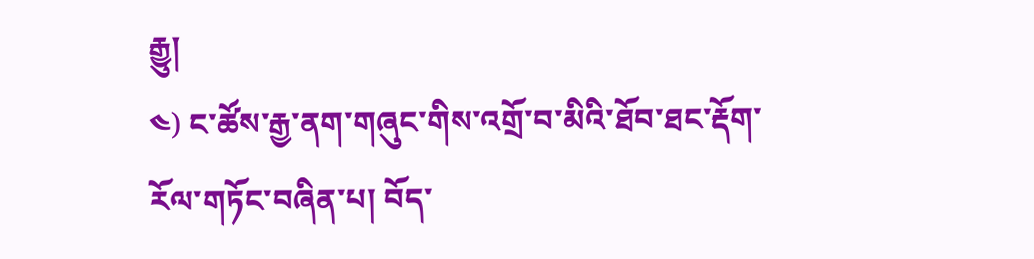རྒྱུ།
༤) ང་ཚོས་རྒྱ་ནག་གཞུང་གིས་འགྲོ་བ་མིའི་ཐོབ་ཐང་རྡོག་རོལ་གཏོང་བཞིན་པ། བོད་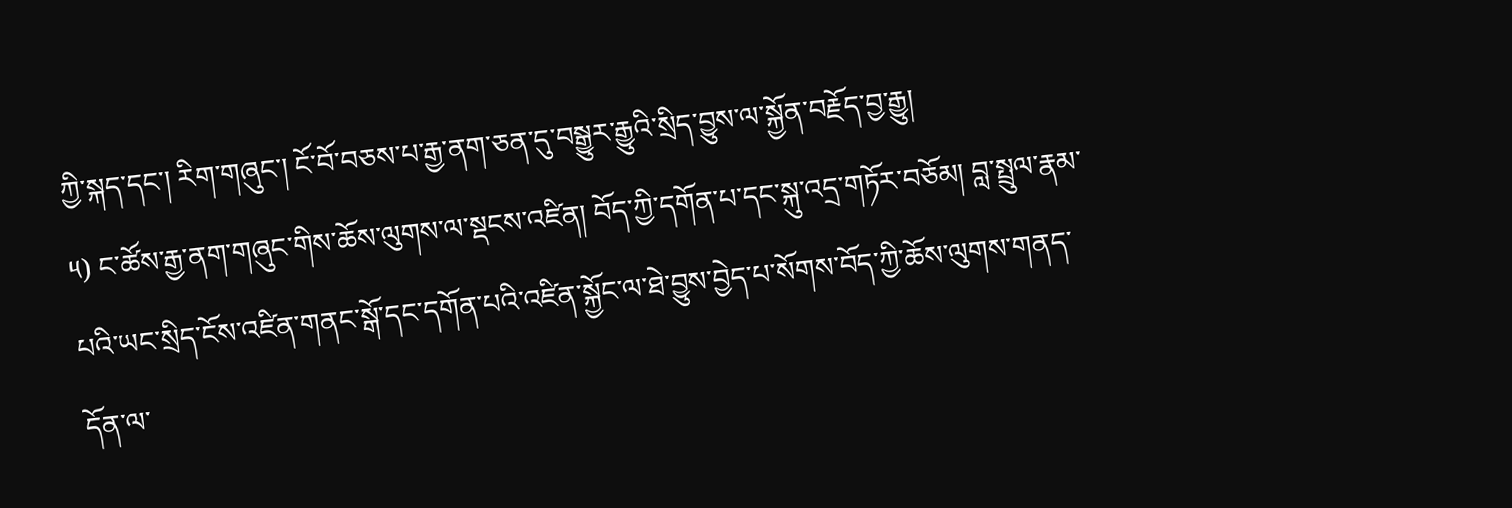ཀྱི་སྐད་དང་། རིག་གཞུང་། ངོ་བོ་བཅས་པ་རྒྱ་ནག་ཅན་དུ་བསྒྱུར་རྒྱུའི་སྲིད་བྱུས་ལ་སྐྱོན་བརྗོད་བྱ་རྒྱུ།
༥) ང་ཚོས་རྒྱ་ནག་གཞུང་གིས་ཆོས་ལུགས་ལ་སྡངས་འཛིན། བོད་ཀྱི་དགོན་པ་དང་སྐུ་འདྲ་གཏོར་བཅོམ། བླ་སྤྲུལ་རྣམ་པའི་ཡང་སྲིད་ངོས་འཛིན་གནང་སྒོ་དང་དགོན་པའི་འཛིན་སྐྱོང་ལ་ཐེ་བྱུས་བྱེད་པ་སོགས་བོད་ཀྱི་ཆོས་ལུགས་གནད་དོན་ལ་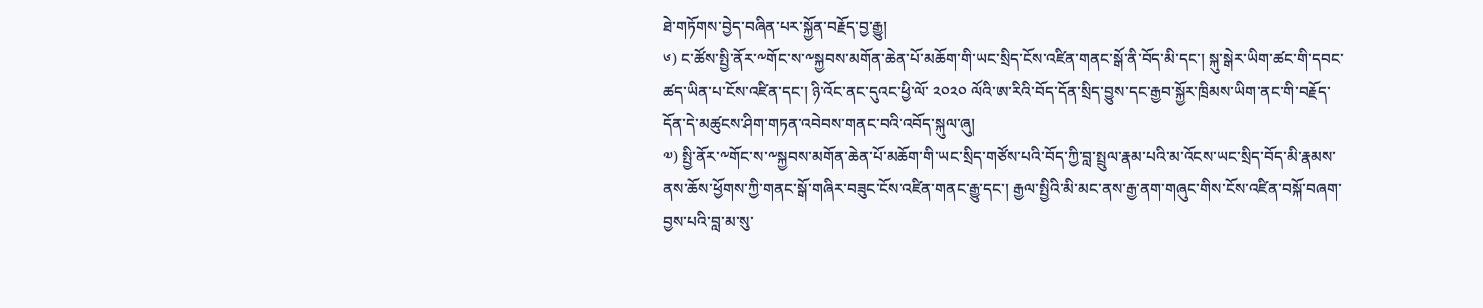ཐེ་གཏོགས་བྱེད་བཞིན་པར་སྐྱོན་བརྗོད་བྱ་རྒྱུ།
༦) ང་ཚོས་སྤྱི་ནོར་༸གོང་ས་༸སྐྱབས་མགོན་ཆེན་པོ་མཆོག་གི་ཡང་སྲིད་ངོས་འཛིན་གནང་སྒོ་ནི་བོད་མི་དང་། སྐུ་སྒེར་ཡིག་ཚང་གི་དབང་ཚད་ཡིན་པ་ངོས་འཛིན་དང་། ཉི་འོང་ནང་དུའང་ཕྱི་ལོ་ ༢༠༢༠ ལོའི་ཨ་རིའི་བོད་དོན་སྲིད་བྱུས་དང་རྒྱབ་སྐྱོར་ཁྲིམས་ཡིག་ནང་གི་བརྗོད་དོན་དེ་མཚུངས་ཤིག་གཏན་འབེབས་གནང་བའི་འབོད་སྐུལ་ཞུ།
༧) སྤྱི་ནོར་༸གོང་ས་༸སྐྱབས་མགོན་ཆེན་པོ་མཆོག་གི་ཡང་སྲིད་གཙོས་པའི་བོད་ཀྱི་བླ་སྤྲུལ་རྣམ་པའི་མ་འོངས་ཡང་སྲིད་བོད་མི་རྣམས་ནས་ཆོས་ཕྱོགས་ཀྱི་གནང་སྒོ་གཞིར་བཟུང་ངོས་འཛིན་གནང་རྒྱུ་དང་། རྒྱལ་སྤྱིའི་མི་མང་ནས་རྒྱ་ནག་གཞུང་གིས་ངོས་འཛིན་བསྐོ་བཞག་བྱས་པའི་བླ་མ་སུ་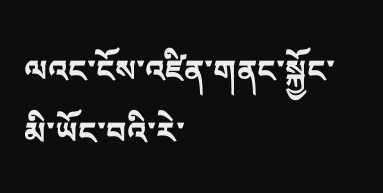ལའང་ངོས་འཛིན་གནང་སྐྱོང་མི་ཡོང་བའི་རེ་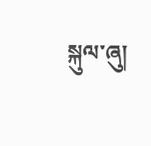སྐུལ་ཞུ།